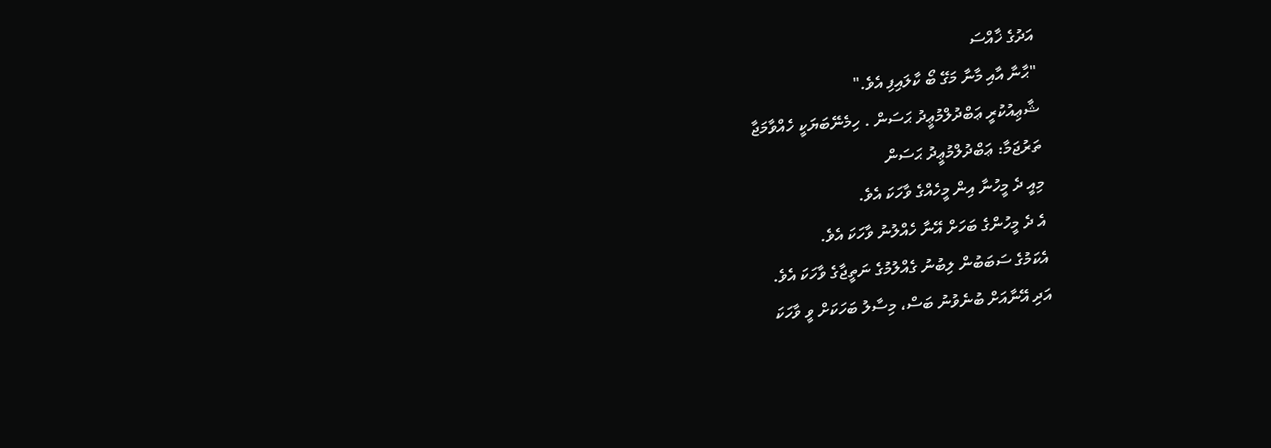އަދުގެ ޚާއްސަ
"ޙާނާ އާއި މާނާ މަގޭ ބޯ ކާލައިފި އެވެ."
ޝާޢިއުކުރީ ޢަބްދުލްމުޢީދު ޙަސަން . ހިމެނޭބަޔަކީ ހެއްވާމަޖާ
ތަރުޖަމާ: ޢަބްދުލްމުޢީދު ޙަސަން
މިއީ ދެ މީހުނާ އިން މީހެއްގެ ވާހަކަ އެވެ.
އެ ދެ މީހުންގެ ބަހަށް އޭނާ ހެއްލުނު ވާހަކަ އެވެ.
އެކަމުގެ ސަބަބުން ލިބުނު ގެއްލުމުގެ ނަތީޖާގެ ވާހަކަ އެވެ.
އަދި އޭނާއަށް ބުނެވުނު ބަސް، މިސާލު ބަހަކަށް ވީ ވާހަކަ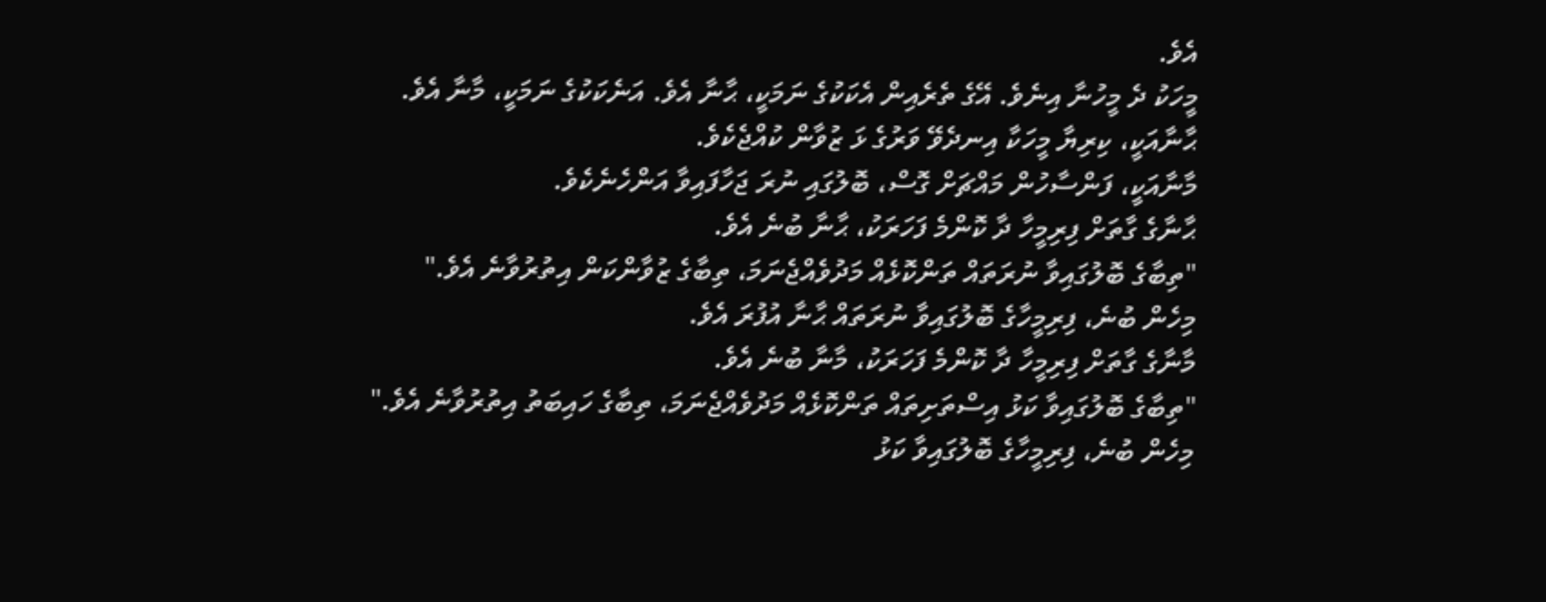އެވެ.
މީހަކު ދެ މީހުނާ އިނެވެ. އޭގެ ތެރެއިން އެކަކުގެ ނަމަކީ، ޙާނާ އެވެ. އަނެކަކުގެ ނަމަކީ، މާނާ އެވެ.
ޙާނާއަކީ، ކިރިޔާ މީހަކާ އިނދެވޭ ވަރުގެ ޅަ ޒުވާން ކުއްޖެކެވެ.
މާނާއަކީ، ފަންސާހުން މައްޗަށް ގޮސް، ބޮލުގައި ނުރަ ޖަހާފައިވާ އަންހެނެކެވެ.
ޙާނާގެ ގާތަށް ފިރިމީހާ ދާ ކޮންމެ ފަހަރަކު، ޙާނާ ބުނެ އެވެ.
"ތިބާގެ ބޮލުގައިވާ ނުރަތައް ތަންކޮޅެއް މަދުވެއްޖެނަމަ، ތިބާގެ ޒުވާންކަން އިތުރުވާނެ އެވެ."
މިހެން ބުނެ، ފިރިމީހާގެ ބޮލުގައިވާ ނުރަތައް ޙާނާ އުފުރަ އެވެ.
މާނާގެ ގާތަށް ފިރިމީހާ ދާ ކޮންމެ ފަހަރަކު، މާނާ ބުނެ އެވެ.
"ތިބާގެ ބޮލުގައިވާ ކަޅު އިސްތަށިތައް ތަންކޮޅެއް މަދުވެއްޖެނަމަ، ތިބާގެ ހައިބަތު އިތުރުވާނެ އެވެ."
މިހެން ބުނެ، ފިރިމީހާގެ ބޮލުގައިވާ ކަޅު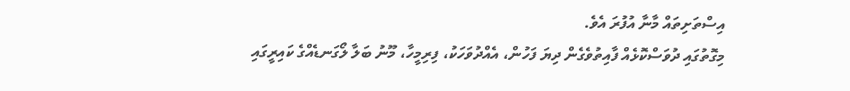އިސްތަށިތައް މާނާ އުފުރަ އެވެ.
މިގޮތުގައި ދުވަސްކޮޅެއް ފާއިތުވެގެން ދިޔަ ފަހުން، އެއްދުވަހަކު، ފިރިމީހާ، މޫނު ބަލާ ލޯގަނޑެއްގެ ކައިރީގައި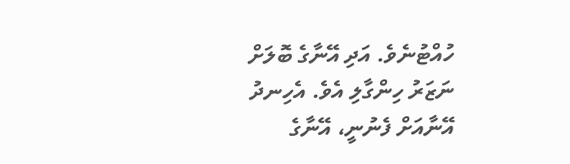ހުއްޓުނެވެ. އަދި އޭނާގެ ބޮލަށް ނަޒަރު ހިންގާލި އެވެ. އެހިނދު އޭނާއަށް ފެނުނީ، އޭނާގެ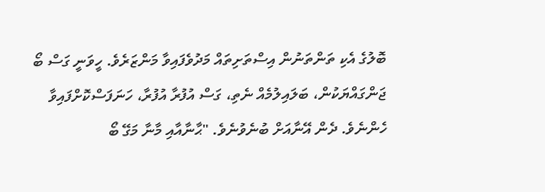ބޮލުގެ އެކި ތަންތަނުން އިސްތަށިތައް މަދުވެފައިވާ މަންޒަރެވެ. ހީވަނީ ގަސް ބޯ ޖަންގައްޔަކުން، ބަލައިލުމެއް ނެތި، ގަސް އުފުރާ އުފުރާ، ހަނަފަސްކޮށްފައިވާ ހެންނެވެ. ދެން އޭނާއަށް ބުނެވުނެވެ. "ޙާނާއާއި މާނާ މަގޭ ބޯ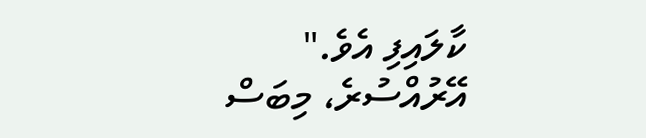ކާލައިފި އެވެ."
އޭރުއްސުރެ، މިބަސް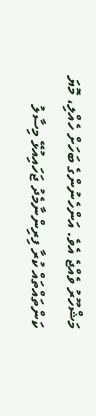މަޝްހޫރު ވެއްޖެ އެވެ. އަންހެނުންގެ ބަހަށް ހެއްލި، މޮޔަ ކަންތައްތައް ކުރާ ފިރިންނާމެދު ޖަހައިއުޅޭ މިސާލު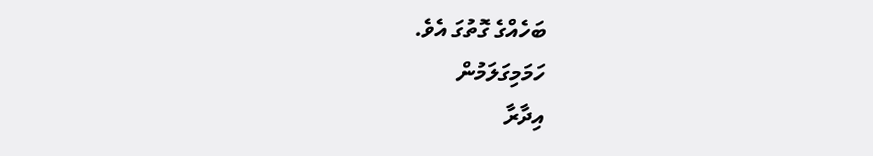ބަހެއްގެ ގޮތުގަ އެވެ.
ހަމަމިގަލަމުން
އިދާރާ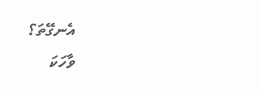އެނގޭތަ؟
ވާހަކަ